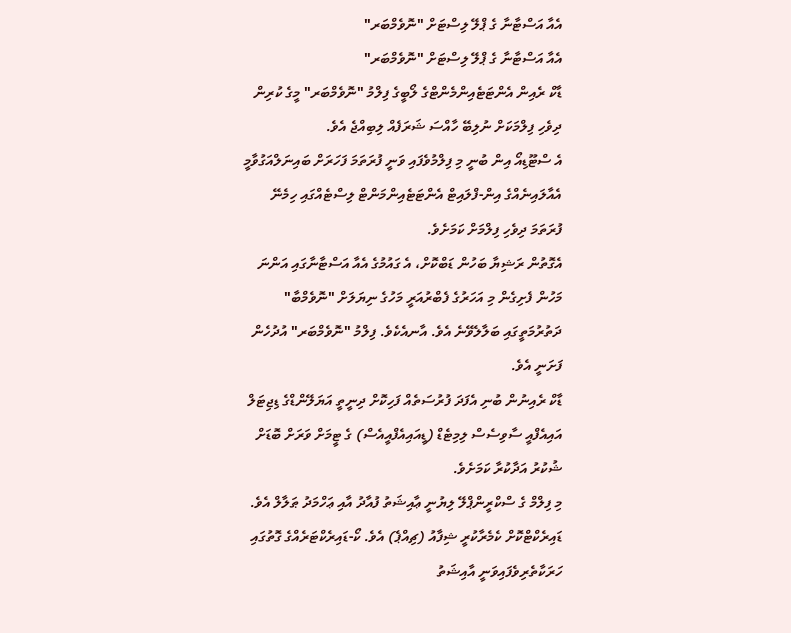އެއާ އަސްޓާނާ ގެ ޕްލޭ ލިސްޓަށް "ނޮވެމްބަރ"
އެއާ އަސްޓާނާ ގެ ޕްލޭ ލިސްޓަށް "ނޮވެމްބަރ"
ޑާކް ރެއިން އެންޓަޓެއިންމެންޓްގެ ލޯބީގެ ފިލްމު "ނޮވެމްބަރ" މީގެ ކުރިން ދިވެހި ފިލްމަކަށް ނުލިބޭ ހާއްސަ ޝަރަފެއް ލިބިއްޖެ އެވެ.
އެ ސްޓޫޑިއޯ އިން ބުނީ މި ފިލްމުވެފައި ވަނީ ފުރަތަމަ ފަހަރަށް ބައިނަލްއަގުވާމީ އެއާލައިނެއްގެ އިން-ފްލައިޓް އެންޓަޓެއިންމަންޓް ލިސްޓެއްގައި ހިމެނޭ ފުރަތަމަ ދިވެހި ފިލްމަށް ކަމަށެވެ.
އެގޮތުން ރަޝިޔާ ބަހުން ޑަބްކޮށް، އެ ގައުމުގެ އެއާ އަސްޓާނާގައި އަންނަ މަހުން ފެށިގެން މި އަހަރުގެ ފެބްރުއަރީ މަހުގެ ނިޔަލަށް "ނޮވެމްބާ" ދަތުރުމަތީގައި ބަލާލެވޭނެ އެވެ. އާނއެކެވެ. ފިލްމު "ނޮވެމްބަރ" އުދުހެން ފަށަނީ އެވެ.
ޑާކް ރެއިނުން ބުނި އެފަދަ ފުރުސަތެއް ފަހިކޮށް ދިނީތީ އަޔަލޭންޑްގެ ޑިޖިޓަލް އައިއެފްއީ ސާވިސެސް ލިމިޓެޑް (ޑީއައިއެފްއީއެސް) ގެ ޓީމަށް ވަރަށް ބޮޑަށް ޝުކުރު އަދާކުރާ ކަމަށެވެ.
މި ފިލްމް ގެ ސްކްރީންޕްލޭ ލިޔުނީ ޢާއިޝަތު ފުއާދު އާއި ޢަހްމަދު ޠަލާލް އެވެ. ޑައިރެކްޓްކޮށް ކެމެރާކުރީ ޝިފާއު (ޗިއްޕެ) އެވެ. ކޯ-ޑައިރެކްޓަރެއްގެ ގޮތުގައި ހަރަކާތެރިވެފައިވަނީ އާއިޝަތު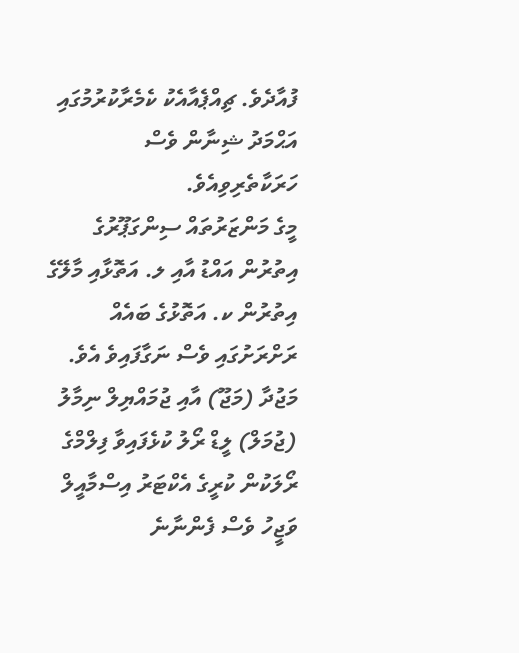ފުއާދެވެ. ޗިއްޕެއާއެކު ކެމެރާކުރުމުގައި އަޙްމަދު ޝިނާން ވެސް ހަރަކާތެރިވިއެވެ.
މީގެ މަންޒަރުތައް ސިންގަޕޫރުގެ އިތުރުން އައްޑު އާއި ލ. އަތޮޅާއި މާލޭގެ އިތުރުން ކ. އަތޮޅުގެ ބައެއް ރަށްރަށުގައި ވެސް ނަގާފައިވެ އެވެ. މަޖުދާ (މަޖޫ) އާއި ޖުމައްޔިލް ނިމާލު (ޖުމަލް) ލީޑް ރޯލު ކުޅެފައިވާ ފިލްމްގެ ރޯލަކުން ކުރީގެ އެކްޓަރު އިސްމާއީލް ވަޖީހު ވެސް ފެންނާނެ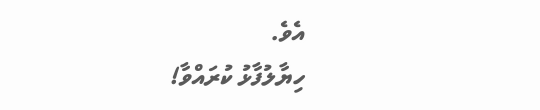އެވެ.
ހިޔާލުފާޅު ކުރައްވާ!